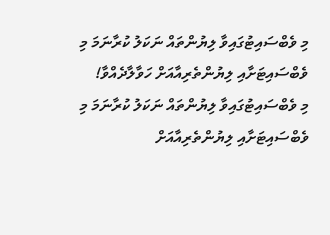މި ވެބްސައިޓުގައިވާ ލިޔުންތައް ނަކަލު ކުރާނަމަ މި ވެބްސައިޓަށާއި ލިޔުންތެރިއާއަށް ހަވާލާދެއްވާ!
މި ވެބްސައިޓުގައިވާ ލިޔުންތައް ނަކަލު ކުރާނަމަ މި ވެބްސައިޓަށާއި ލިޔުންތެރިއާއަށް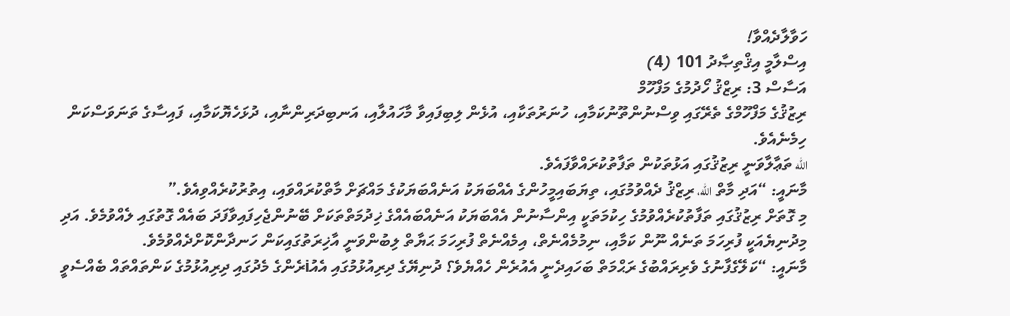ހަވާލާދެއްވާ!
އިސްލާމީ އިޤްތިޞާދު 101 (4)
އަސާސް 3: ރިޒްޤު ހޯދުމުގެ މަފްހޫމް
ރިޒުޤުގެ މަފްހޫމްގެ ތެރޭގައި ވިސްނުންތޫނުކަމާއި، ހުނަރުތަކާއި، އުޅެން ލިބިފައިވާ މާހައުލާއި، އަނބިދަރިންނާއި، ދުޅަހެޔޮކަމާއި، ފައިސާގެ ތަނަވަސްކަން ހިމެނެއެވެ.
الله ތަޢާލާވަނީ ރިޒުޤުގައި އަޅުތަކުން ތަފާތުކުރައްވާފައެވެ.
މާނައީ: “އަދި މާތް الله، ރިޒްޤު ދެއްވުމުގައި، ތިޔަބައިމީހުންގެ އެއްބަޔަކު އަނެއްބަޔަކުގެ މައްޗަށް މާތްކުރައްވައި، އިތުރުކުރެއްވިއެވެ.”
މި ގޮތަށް ރިޒުޤުގައި ތަފާތުކުރެއްވުމުގެ ހިކުމަތަކީ އިންސާނުން އެއްބަޔަކު އަނެއްބައެއްގެ ޚިދުމަތްތަކަށް ބޭނުންޖެހިފައިވާފަދަ ބައެއް ގޮތުގައި ލެއްވުމެވެ. އަދި މިދުނިޔެއަކީ ފުރިހަމަ ތަނެއް ނޫން ކަމާއި، ނިމުމެއްނެތް، އިމެއްނެތް ފުރިހަމަ ޙަޔާތް ލިބުންވަނީ އާޚިރަތުގައިކަން ހަނދާންކޮށްދެއްވުމެވެ.
މާނައީ: “ކަލޭގެފާނުގެ ވެރިރައްބުގެ ރަޙްމަތް ބަހައިދެނީ އެއުރެން ހެއްޔެވެ؟ ދުނިޔޭގެ ދިރިއުޅުމުގައި އެއުiރެންގެ މެދުގައި ދިރިއުޅުމުގެ ކަންތައްތައް ބެއްސެވީ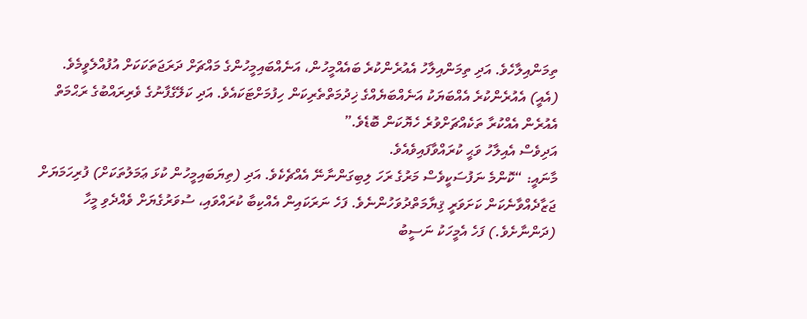ތިމަންއިލާހެވެ. އަދި ތިމަންއިލާހު އެއުރެންކުރެ ބައެއްމީހުން، އަނެއްބައިމީހުންގެ މައްޗަށް ދަރަޖަތަކަކަށް އުފުއްލެވީމެވެ. (އެއީ) އެއުރެންކުރެ އެއްބަޔަކު އަނެއްބަޔެއްގެ ޚިދުމަތްތެރިކަން ހިފުމަށްޓަކައެވެ. އަދި ކަލޭގެފާނުގެ ވެރިރައްބުގެ ރަޙްމަތް އެއުރެން އެއްކުރާ ތަކެއްޗަށްވުރެ ހެޔޮކަން ބޮޑެވެ.”
އަދިވެސް އެއިލާހު ވަޙީ ކުރައްވާފައިވެއެވެ.
މާނައީ: “ކޮންމެ ނަފުސަކީވެސް މަރުގެ ރަހަ ލިބިގަންނާނޭ އެއްޗެކެވެ. އަދި (ތިޔަބައިމީހުން ކުޅަ ޢަމަލުތަކަށް) ފުރިހަމަޔަށް ޖަޒާދެއްވާނެކަން ކަށަވަރީ ޤިޔާމަތްދުވަހުންނެވެ. ފަހެ ނަރަކައިން އެއްކިބާ ކުރައްވައި، ސުވަރުގެޔަށް ވެއްދެވި މީހާ (ދަންނާށެވެ.) ފަހެ އެމީހަކު ނަސީބު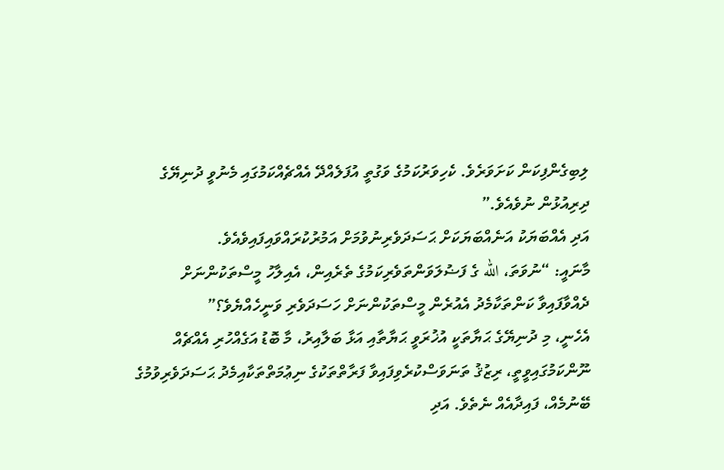ލިބިގެންފިކަން ކަށަވަރެވެ. ކެހިވަރުކަމުގެ ވަގުތީ އުފަލެއްދޭ އެއްޗެއްކަމުގައި މެނުވީ ދުނިޔޭގެ ދިރިއުޅުން ނުވެއެވެ.”
އަދި އެއްބަޔަކު އަނެއްބަޔަކަށް ޙަސަދަވެރިނުވުމަށް އަމުރުކުރައްވައިފައިވެއެވެ.
މާނައީ: “ނުވަތަ، الله ގެ ފަޟުލަވަންތަވެރިކަމުގެ ތެރެއިން، އެއިލާހު މީސްތަކުންނަށް ދެއްވާފައިވާ ކަންތަކާމެދު އެއުރެން މީސްތަކުންނަށް ހަސަދަވެރި ވަނީހެއްޔެވެ؟”
އެހެނީ، މި ދުނިޔޭގެ ޙަޔާތަކީ އުޚުރަވީ ޙަޔާތާއި އަޅާ ބަލާއިރު، މާ ބޮޑު އަގެއްހުރި އެއްޗެއް ނޫންކަމުގައިވީތީ، ރިޒުޤު ތަނަވަސްކުރެވިފައިވާ ފަރާތްތަކުގެ ނިޢުމަތްތަކާއިމެދު ޙަސަދަވެރިވުމުގެ ބޭނުމެއް، ފައިދާއެއް ނެތެވެ. އަދި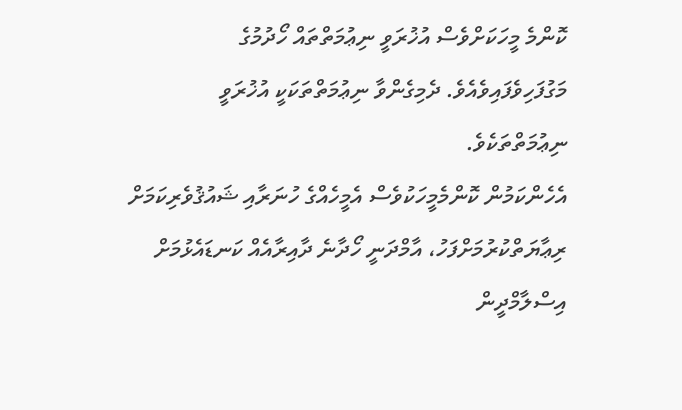ކޮންމެ މީހަކަށްވެސް އުޚުރަވީ ނިޢުމަތްތައް ހޯދުމުގެ މަގުފަހިވެފައިވެއެވެ. ދެމިގެންވާ ނިޢުމަތްތަކަކީ އުޚުރަވީ ނިޢުމަތްތަކެވެ.
އެހެންކަމުން ކޮންމެމީހަކުވެސް އެމީހެއްގެ ހުނަރާއި ޝައުޤުވެރިކަމަށް ރިޢާޔަތްކުރުމަށްފަހު، އާމްދަނީ ހޯދާނެ ދާއިރާއެއް ކަނޑައެޅުމަށް އިސްލާމްދީން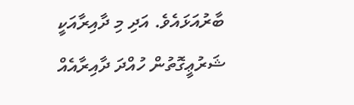ބާރުއަޅައެވެ. އަދި މި ދާއިރާއަކީ ޝަރުޢީގޮތުން ހުއްދަ ދާއިރާއެއް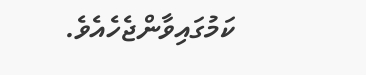ކަމުގައިވާންޖެހެއެވެ.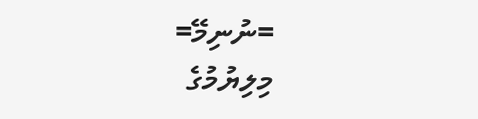=ނުނިމޭ=
މިލިޔުމުގެ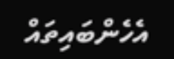އެހެންބައިތައް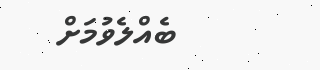ބެއްލެވުމަށް